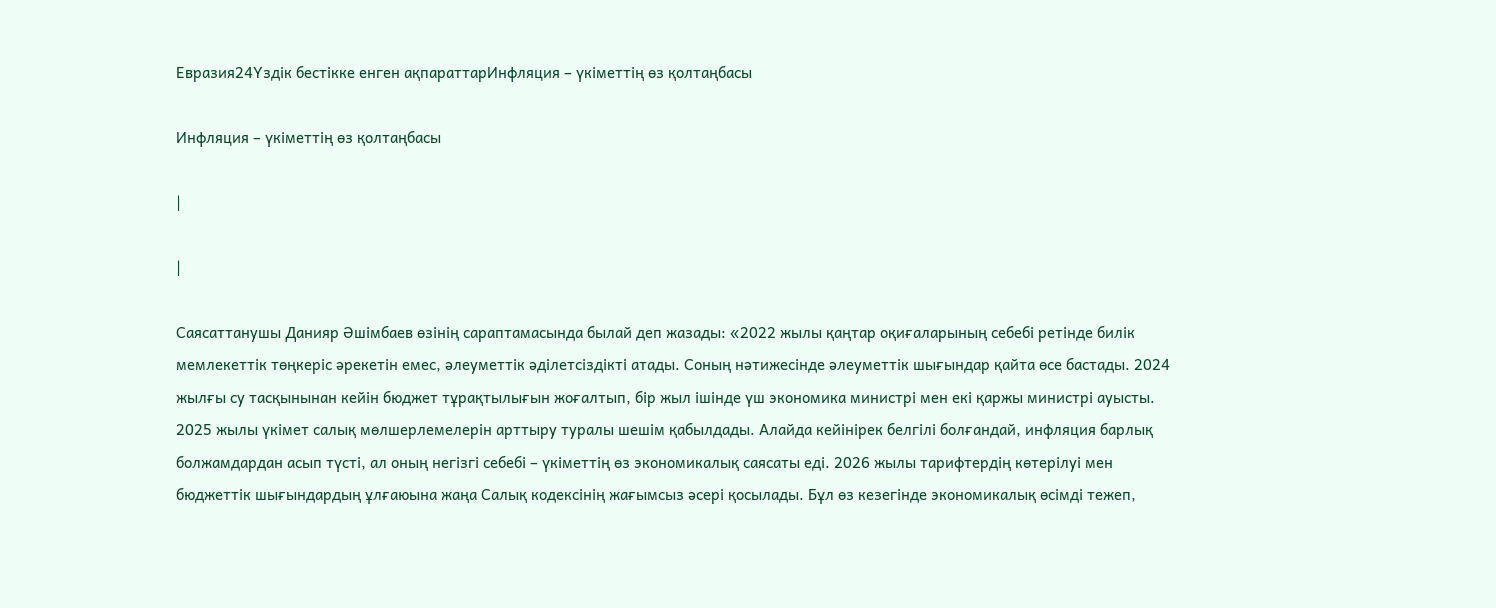Евразия24Үздік бестікке енген ақпараттарИнфляция – үкіметтің өз қолтаңбасы

Инфляция – үкіметтің өз қолтаңбасы

|

|

Саясаттанушы Данияр Әшімбаев өзінің сараптамасында былай деп жазады: «2022 жылы қаңтар оқиғаларының себебі ретінде билік мемлекеттік төңкеріс әрекетін емес, әлеуметтік әділетсіздікті атады. Соның нәтижесінде әлеуметтік шығындар қайта өсе бастады. 2024 жылғы су тасқынынан кейін бюджет тұрақтылығын жоғалтып, бір жыл ішінде үш экономика министрі мен екі қаржы министрі ауысты. 2025 жылы үкімет салық мөлшерлемелерін арттыру туралы шешім қабылдады. Алайда кейінірек белгілі болғандай, инфляция барлық болжамдардан асып түсті, ал оның негізгі себебі – үкіметтің өз экономикалық саясаты еді. 2026 жылы тарифтердің көтерілуі мен бюджеттік шығындардың ұлғаюына жаңа Салық кодексінің жағымсыз әсері қосылады. Бұл өз кезегінде экономикалық өсімді тежеп,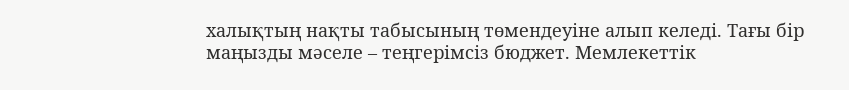халықтың нақты табысының төмендеуіне алып келеді. Тағы бір маңызды мәселе – теңгерімсіз бюджет. Мемлекеттік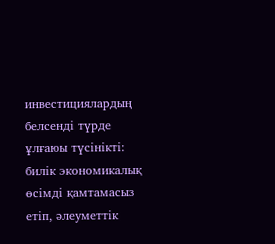инвестициялардың белсенді түрде ұлғаюы түсінікті: билік экономикалық өсімді қамтамасыз етіп, әлеуметтік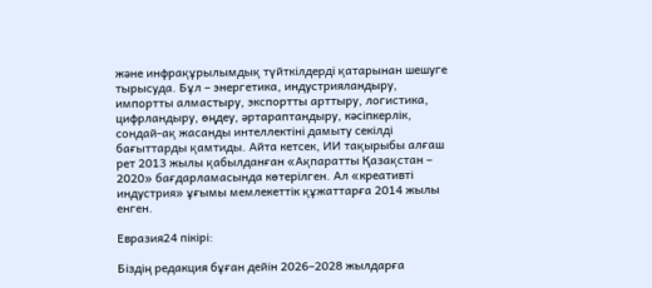және инфрақұрылымдық түйткілдерді қатарынан шешуге тырысуда. Бұл – энергетика, индустрияландыру, импортты алмастыру, экспортты арттыру, логистика, цифрландыру, өңдеу, әртараптандыру, кәсіпкерлік, сондай-ақ жасанды интеллектіні дамыту секілді бағыттарды қамтиды. Айта кетсек, ИИ тақырыбы алғаш рет 2013 жылы қабылданған «Ақпаратты Қазақстан – 2020» бағдарламасында көтерілген. Ал «креативті индустрия» ұғымы мемлекеттік құжаттарға 2014 жылы енген.

Евразия24 пікірі:

Біздің редакция бұған дейін 2026–2028 жылдарға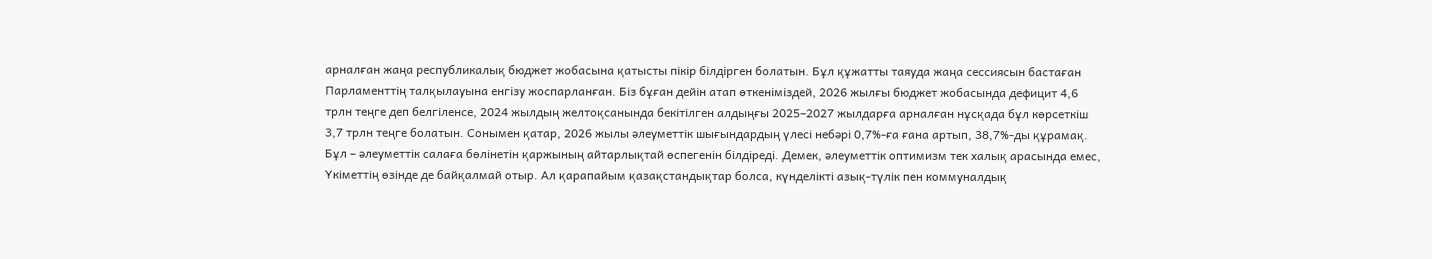арналған жаңа республикалық бюджет жобасына қатысты пікір білдірген болатын. Бұл құжатты таяуда жаңа сессиясын бастаған Парламенттің талқылауына енгізу жоспарланған. Біз бұған дейін атап өткеніміздей, 2026 жылғы бюджет жобасында дефицит 4,6 трлн теңге деп белгіленсе, 2024 жылдың желтоқсанында бекітілген алдыңғы 2025–2027 жылдарға арналған нұсқада бұл көрсеткіш 3,7 трлн теңге болатын. Сонымен қатар, 2026 жылы әлеуметтік шығындардың үлесі небәрі 0,7%-ға ғана артып, 38,7%-ды құрамақ. Бұл – әлеуметтік салаға бөлінетін қаржының айтарлықтай өспегенін білдіреді. Демек, әлеуметтік оптимизм тек халық арасында емес, Үкіметтің өзінде де байқалмай отыр. Ал қарапайым қазақстандықтар болса, күнделікті азық-түлік пен коммуналдық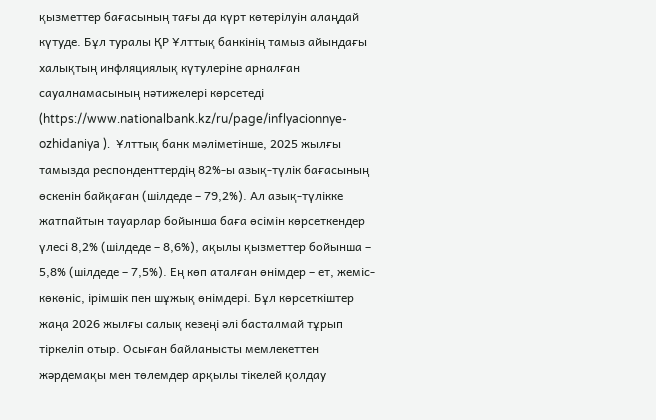қызметтер бағасының тағы да күрт көтерілуін алаңдай күтуде. Бұл туралы ҚР Ұлттық банкінің тамыз айындағы халықтың инфляциялық күтулеріне арналған сауалнамасының нәтижелері көрсетеді (https://www.nationalbank.kz/ru/page/inflyacionnye-ozhidaniya ).  Ұлттық банк мәліметінше, 2025 жылғы тамызда респонденттердің 82%-ы азық-түлік бағасының өскенін байқаған (шілдеде – 79,2%). Ал азық-түлікке жатпайтын тауарлар бойынша баға өсімін көрсеткендер үлесі 8,2% (шілдеде – 8,6%), ақылы қызметтер бойынша – 5,8% (шілдеде – 7,5%). Ең көп аталған өнімдер – ет, жеміс-көкөніс, ірімшік пен шұжық өнімдері. Бұл көрсеткіштер жаңа 2026 жылғы салық кезеңі әлі басталмай тұрып тіркеліп отыр. Осыған байланысты мемлекеттен жәрдемақы мен төлемдер арқылы тікелей қолдау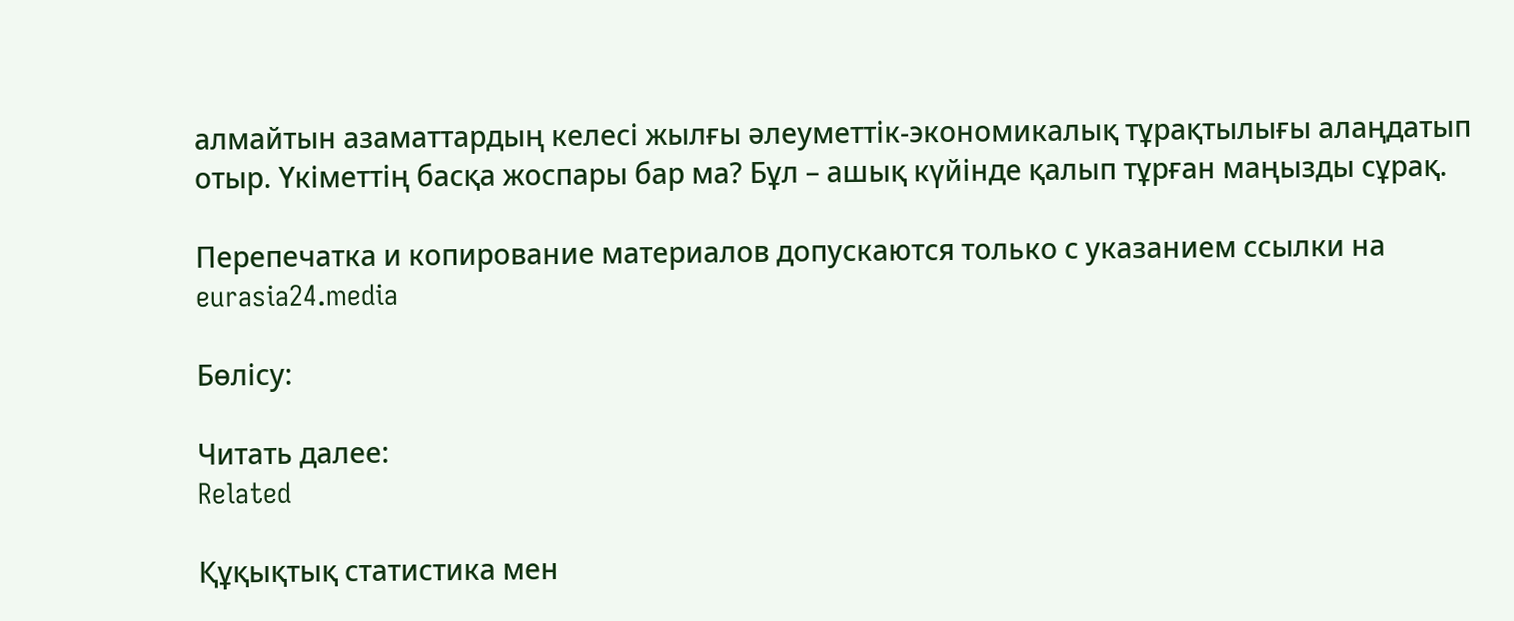алмайтын азаматтардың келесі жылғы әлеуметтік-экономикалық тұрақтылығы алаңдатып отыр. Үкіметтің басқа жоспары бар ма? Бұл – ашық күйінде қалып тұрған маңызды сұрақ.

Перепечатка и копирование материалов допускаются только с указанием ссылки на eurasia24.media

Бөлісу:

Читать далее:
Related

Құқықтық статистика мен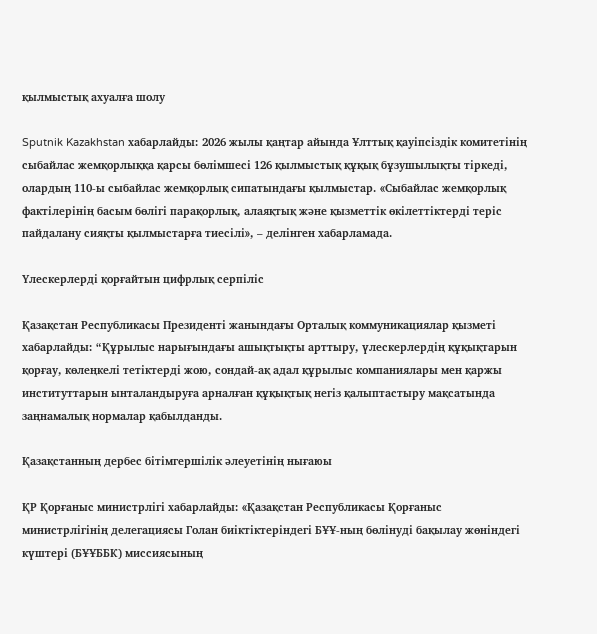қылмыстық ахуалға шолу

Sputnik Kazakhstan хабарлайды: 2026 жылы қаңтар айында Ұлттық қауіпсіздік комитетінің сыбайлас жемқорлыққа қарсы бөлімшесі 126 қылмыстық құқық бұзушылықты тіркеді, олардың 110-ы сыбайлас жемқорлық сипатындағы қылмыстар. «Сыбайлас жемқорлық фактілерінің басым бөлігі парақорлық, алаяқтық және қызметтік өкілеттіктерді теріс пайдалану сияқты қылмыстарға тиесілі», – делінген хабарламада.

Үлескерлерді қорғайтын цифрлық серпіліс

Қазақстан Республикасы Президенті жанындағы Орталық коммуникациялар қызметі хабарлайды: “Құрылыс нарығындағы ашықтықты арттыру, үлескерлердің құқықтарын қорғау, көлеңкелі тетіктерді жою, сондай-ақ адал құрылыс компаниялары мен қаржы институттарын ынталандыруға арналған құқықтық негіз қалыптастыру мақсатында заңнамалық нормалар қабылданды.

Қазақстанның дербес бітімгершілік әлеуетінің нығаюы

ҚР Қорғаныс министрлігі хабарлайды: «Қазақстан Республикасы Қорғаныс министрлігінің делегациясы Голан биіктіктеріндегі БҰҰ-ның бөлінуді бақылау жөніндегі күштері (БҰҰББК) миссиясының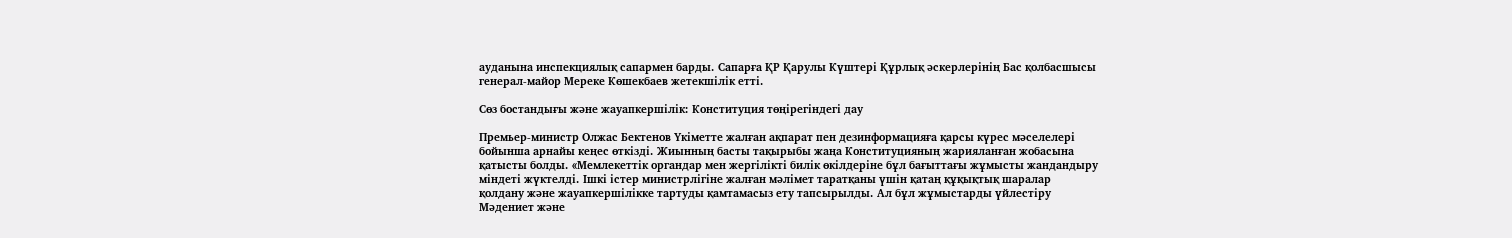ауданына инспекциялық сапармен барды. Сапарға ҚР Қарулы Күштері Құрлық әскерлерінің Бас қолбасшысы генерал-майор Мереке Көшекбаев жетекшілік етті.

Сөз бостандығы және жауапкершілік: Конституция төңірегіндегі дау

Премьер-министр Олжас Бектенов Үкіметте жалған ақпарат пен дезинформацияға қарсы күрес мәселелері бойынша арнайы кеңес өткізді. Жиынның басты тақырыбы жаңа Конституцияның жарияланған жобасына қатысты болды. «Мемлекеттік органдар мен жергілікті билік өкілдеріне бұл бағыттағы жұмысты жандандыру міндеті жүктелді. Ішкі істер министрлігіне жалған мәлімет таратқаны үшін қатаң құқықтық шаралар қолдану және жауапкершілікке тартуды қамтамасыз ету тапсырылды. Ал бұл жұмыстарды үйлестіру Мәдениет және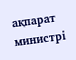ақпарат министрі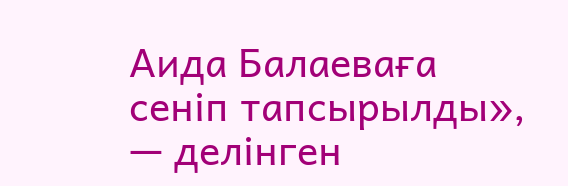Аида Балаеваға сеніп тапсырылды», — делінген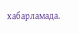хабарламада.